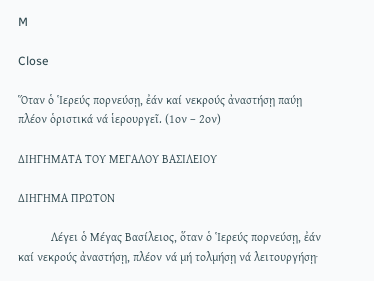M

Close

Ὅταν ὁ Ἱερεύς πορνεύσῃ, ἐάν καί νεκρούς ἀναστήσῃ παύῃ πλέον ὁριστικά νά ἱερουργεῖ. (1ον – 2ον)

ΔΙΗΓΗΜΑΤΑ ΤΟΥ ΜΕΓΑΛΟΥ ΒΑΣΙΛΕΙΟΥ

ΔΙΗΓΗΜΑ ΠΡΩΤΟΝ

           Λέγει ὁ Μέγας Βασίλειος, ὅταν ὁ Ἱερεύς πορνεύσῃ, ἐάν καί νεκρούς ἀναστήσῃ, πλέον νά μή τολμήσῃ νά λειτουργήσῃ·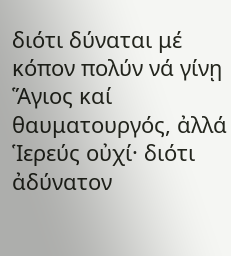διότι δύναται μέ κόπον πολύν νά γίνῃ Ἅγιος καί θαυματουργός, ἀλλά Ἱερεύς οὐχί· διότι ἀδύνατον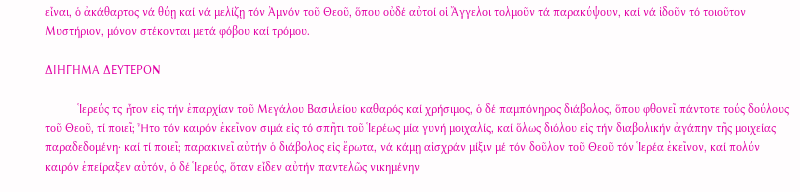εἶναι, ὁ ἀκάθαρτος νά θύῃ καί νά μελίζῃ τόν Ἀμνόν τοῦ Θεοῦ, ὅπου οὐδέ αὐτοί οἱ Ἄγγελοι τολμοῦν τά παρακύψουν, καί νά ἰδοῦν τό τοιοῦτον Μυστήριον, μόνον στέκονται μετά φόβου καί τρόμου.

ΔΙΗΓΗΜΑ ΔΕΥΤΕΡΟΝ

           Ἱερεύς τς ἦτον εἰς τήν ἐπαρχίαν τοῦ Μεγάλου Βασιλείου καθαρός καί χρήσιμος, ὁ δέ παμπόνηρος διάβολος, ὅπου φθονεῖ πάντοτε τούς δούλους τοῦ Θεοῦ, τί ποιεῖ; Ἦτο τόν καιρόν ἐκεῖνον σιμά εἰς τό σπῆτι τοῦ Ἱερέως μία γυνή μοιχαλίς, καί ὅλως διόλου εἰς τήν διαβολικήν ἀγάπην τῆς μοιχείας παραδεδομένη· καί τί ποιεῖ; παρακινεῖ αὐτήν ὁ διάβολος εἰς ἔρωτα, νά κάμῃ αἰσχράν μίξιν μέ τόν δοῦλον τοῦ Θεοῦ τόν Ἱερέα ἐκεῖνον, καί πολύν καιρόν ἐπείραξεν αὐτόν, ὁ δέ Ἱερεύς, ὅταν εἶδεν αὐτήν παντελῶς νικημένην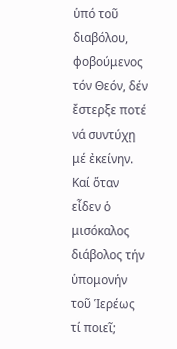ὑπό τοῦ διαβόλου, φοβούμενος τόν Θεόν, δέν ἔστερξε ποτέ νά συντύχῃ μέ ἐκείνην. Καί ὅταν εἶδεν ὁ μισόκαλος διάβολος τήν ὑπομονήν τοῦ Ἱερέως τί ποιεῖ;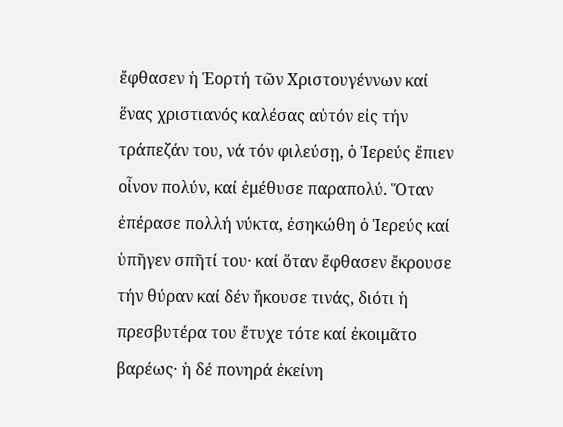ἔφθασεν ἡ Ἑορτή τῶν Χριστουγέννων καί ἕνας χριστιανός καλέσας αὐτόν εἰς τήν τράπεζάν του, νά τόν φιλεύσῃ, ὁ Ἱερεύς ἔπιεν οἶνον πολύν, καί ἐμέθυσε παραπολύ. Ὅταν ἐπέρασε πολλή νύκτα, ἐσηκώθη ὁ Ἱερεύς καί ὑπῆγεν σπῆτί του· καί ὅταν ἔφθασεν ἔκρουσε τήν θύραν καί δέν ἤκουσε τινάς, διότι ἡ πρεσβυτέρα του ἔτυχε τότε καί ἐκοιμᾶτο βαρέως· ἡ δέ πονηρά ἐκείνη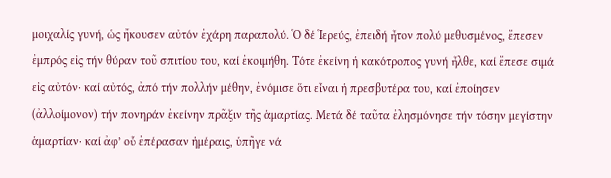μοιχαλίς γυνή, ὡς ἤκουσεν αὐτόν ἐχάρη παραπολύ. Ὁ δέ Ἱερεύς, ἐπειδή ἦτον πολύ μεθυσμένος, ἔπεσεν ἐμπρός εἰς τήν θύραν τοῦ σπιτίου του, καί ἐκοιμήθη. Τότε ἐκείνη ἡ κακότροπος γυνή ἦλθε, καί ἔπεσε σιμά εἰς αὐτόν· καί αὐτός, ἀπό τήν πολλήν μέθην, ἐνόμισε ὅτι εἶναι ἡ πρεσβυτέρα του, καί ἐποίησεν (ἀλλοίμονον) τήν πονηράν ἐκείνην πρᾶξιν τῆς ἁμαρτίας. Μετά δέ ταῦτα ἐλησμόνησε τήν τόσην μεγίστην ἁμαρτίαν· καί ἀφ’ οὗ ἐπέρασαν ἡμέραις, ὑπῆγε νά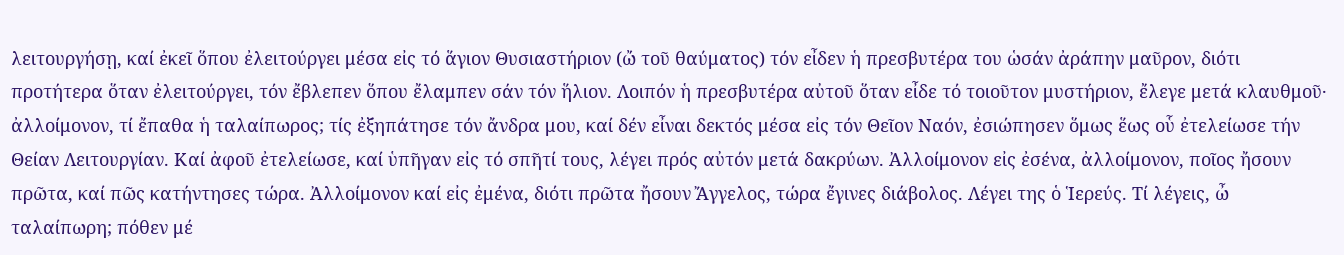λειτουργήσῃ, καί ἐκεῖ ὅπου ἐλειτούργει μέσα εἰς τό ἅγιον Θυσιαστήριον (ὤ τοῦ θαύματος) τόν εἶδεν ἡ πρεσβυτέρα του ὡσάν ἀράπην μαῦρον, διότι προτήτερα ὅταν ἐλειτούργει, τόν ἔβλεπεν ὅπου ἔλαμπεν σάν τόν ἥλιον. Λοιπόν ἡ πρεσβυτέρα αὐτοῦ ὅταν εἶδε τό τοιοῦτον μυστήριον, ἔλεγε μετά κλαυθμοῦ· ἀλλοίμονον, τί ἔπαθα ἡ ταλαίπωρος; τίς ἐξηπάτησε τόν ἄνδρα μου, καί δέν εἶναι δεκτός μέσα εἰς τόν Θεῖον Ναόν, ἐσιώπησεν ὅμως ἕως οὗ ἐτελείωσε τήν Θείαν Λειτουργίαν. Καί ἀφοῦ ἐτελείωσε, καί ὑπῆγαν εἰς τό σπῆτί τους, λέγει πρός αὐτόν μετά δακρύων. Ἀλλοίμονον εἰς ἐσένα, ἀλλοίμονον, ποῖος ἤσουν πρῶτα, καί πῶς κατήντησες τώρα. Ἀλλοίμονον καί εἰς ἐμένα, διότι πρῶτα ἤσουν Ἄγγελος, τώρα ἔγινες διάβολος. Λέγει της ὁ Ἱερεύς. Τί λέγεις, ὦ ταλαίπωρη; πόθεν μέ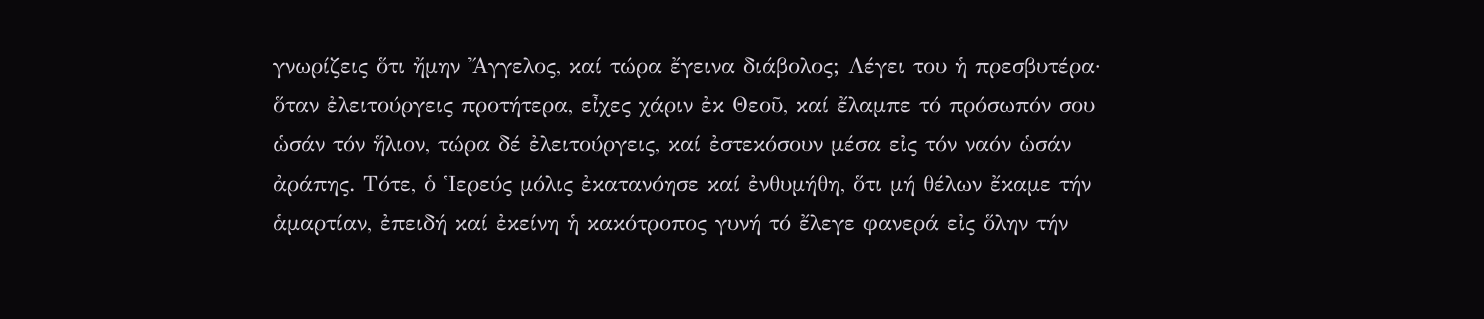γνωρίζεις ὅτι ἤμην Ἄγγελος, καί τώρα ἔγεινα διάβολος; Λέγει του ἡ πρεσβυτέρα· ὅταν ἐλειτούργεις προτήτερα, εἶχες χάριν ἐκ Θεοῦ, καί ἔλαμπε τό πρόσωπόν σου ὡσάν τόν ἥλιον, τώρα δέ ἐλειτούργεις, καί ἐστεκόσουν μέσα εἰς τόν ναόν ὡσάν ἀράπης. Τότε, ὁ Ἱερεύς μόλις ἐκατανόησε καί ἐνθυμήθη, ὅτι μή θέλων ἔκαμε τήν ἁμαρτίαν, ἐπειδή καί ἐκείνη ἡ κακότροπος γυνή τό ἔλεγε φανερά εἰς ὅλην τήν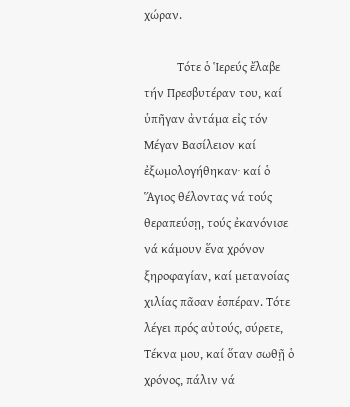χώραν.

           Τότε ὁ Ἱερεύς ἔλαβε τήν Πρεσβυτέραν του, καί ὑπῆγαν ἀντάμα εἰς τόν Μέγαν Βασίλειον καί ἐξωμολογήθηκαν· καί ὁ Ἅγιος θέλοντας νά τούς θεραπεύσῃ, τούς ἐκανόνισε νά κάμουν ἕνα χρόνον ξηροφαγίαν, καί μετανοίας χιλίας πᾶσαν ἑσπέραν. Τότε λέγει πρός αὐτούς, σύρετε, Τέκνα μου, καί ὅταν σωθῇ ὁ χρόνος, πάλιν νά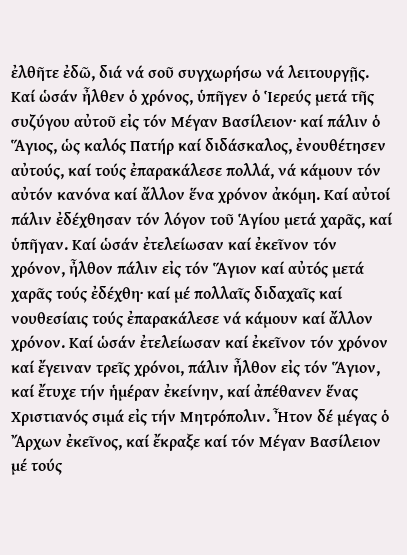ἐλθῆτε ἐδῶ, διά νά σοῦ συγχωρήσω νά λειτουργῇς. Καί ὡσάν ἦλθεν ὁ χρόνος, ὑπῆγεν ὁ Ἱερεύς μετά τῆς συζύγου αὐτοῦ εἰς τόν Μέγαν Βασίλειον· καί πάλιν ὁ Ἅγιος, ὡς καλός Πατήρ καί διδάσκαλος, ἐνουθέτησεν αὐτούς, καί τούς ἐπαρακάλεσε πολλά, νά κάμουν τόν αὐτόν κανόνα καί ἄλλον ἕνα χρόνον ἀκόμη. Καί αὐτοί πάλιν ἐδέχθησαν τόν λόγον τοῦ Ἁγίου μετά χαρᾶς, καί ὑπῆγαν. Καί ὡσάν ἐτελείωσαν καί ἐκεῖνον τόν χρόνον, ἦλθον πάλιν εἰς τόν Ἅγιον καί αὐτός μετά χαρᾶς τούς ἐδέχθη· καί μέ πολλαῖς διδαχαῖς καί νουθεσίαις τούς ἐπαρακάλεσε νά κάμουν καί ἄλλον χρόνον. Καί ὡσάν ἐτελείωσαν καί ἐκεῖνον τόν χρόνον καί ἔγειναν τρεῖς χρόνοι, πάλιν ἦλθον εἰς τόν Ἅγιον, καί ἔτυχε τήν ἡμέραν ἐκείνην, καί ἀπέθανεν ἕνας Χριστιανός σιμά εἰς τήν Μητρόπολιν. Ἦτον δέ μέγας ὁ Ἄρχων ἐκεῖνος, καί ἔκραξε καί τόν Μέγαν Βασίλειον μέ τούς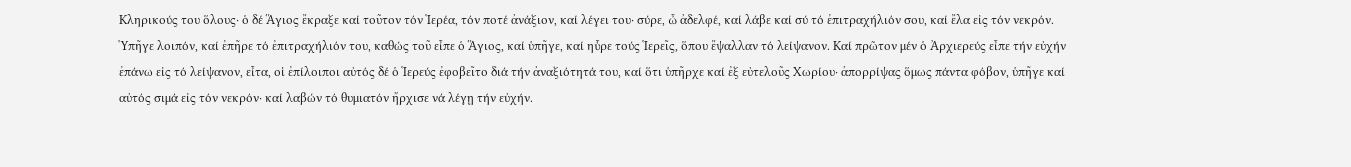Κληρικούς του ὅλους· ὁ δέ Ἅγιος ἔκραξε καί τοῦτον τόν Ἱερέα, τόν ποτέ ἀνάξιον, καί λέγει του· σύρε, ὦ ἀδελφέ, καί λάβε καί σύ τό ἐπιτραχήλιόν σου, καί ἔλα εἰς τόν νεκρόν. Ὑπῆγε λοιπόν, καί ἐπῆρε τό ἐπιτραχήλιόν του, καθώς τοῦ εἶπε ὁ Ἅγιος, καί ὑπῆγε, καί ηὗρε τούς Ἱερεῖς, ὅπου ἔψαλλαν τό λείψανον. Καί πρῶτον μέν ὁ Ἀρχιερεύς εἶπε τήν εὐχήν ἐπάνω εἰς τό λείψανον, εἶτα, οἱ ἐπίλοιποι αὐτός δέ ὁ Ἱερεύς ἐφοβεῖτο διά τήν ἀναξιότητά του, καί ὅτι ὑπῆρχε καί ἐξ εὐτελοῦς Χωρίου· ἀπορρίψας ὅμως πάντα φόβον, ὑπῆγε καί αὐτός σιμά εἰς τόν νεκρόν· καί λαβών τό θυμιατόν ἤρχισε νά λέγῃ τήν εὐχήν.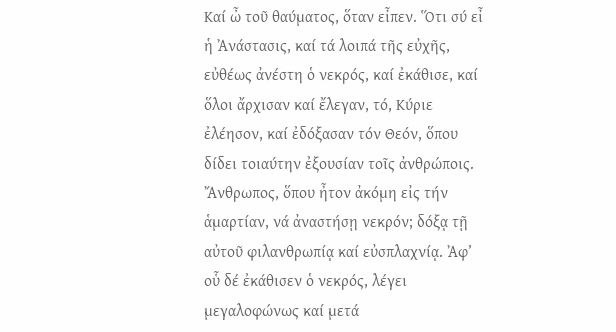Καί ὦ τοῦ θαύματος, ὅταν εἶπεν. Ὅτι σύ εἶ ἡ Ἀνάστασις, καί τά λοιπά τῆς εὐχῆς, εὐθέως ἀνέστη ὁ νεκρός, καί ἐκάθισε, καί ὅλοι ἄρχισαν καί ἔλεγαν, τό, Κύριε ἐλέησον, καί ἐδόξασαν τόν Θεόν, ὅπου δίδει τοιαύτην ἐξουσίαν τοῖς ἀνθρώποις. Ἄνθρωπος, ὅπου ἦτον ἀκόμη εἰς τήν ἁμαρτίαν, νά ἀναστήσῃ νεκρόν; δόξᾳ τῇ αὐτοῦ φιλανθρωπίᾳ καί εὐσπλαχνίᾳ. Ἀφ’ οὗ δέ ἐκάθισεν ὁ νεκρός, λέγει μεγαλοφώνως καί μετά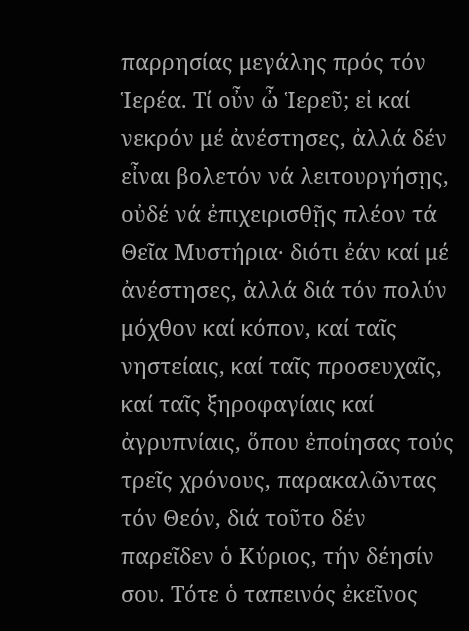παρρησίας μεγάλης πρός τόν Ἱερέα. Τί οὖν ὦ Ἱερεῦ; εἰ καί νεκρόν μέ ἀνέστησες, ἀλλά δέν εἶναι βολετόν νά λειτουργήσῃς, οὐδέ νά ἐπιχειρισθῇς πλέον τά Θεῖα Μυστήρια· διότι ἐάν καί μέ ἀνέστησες, ἀλλά διά τόν πολύν μόχθον καί κόπον, καί ταῖς νηστείαις, καί ταῖς προσευχαῖς, καί ταῖς ξηροφαγίαις καί ἀγρυπνίαις, ὅπου ἐποίησας τούς τρεῖς χρόνους, παρακαλῶντας τόν Θεόν, διά τοῦτο δέν παρεῖδεν ὁ Κύριος, τήν δέησίν σου. Τότε ὁ ταπεινός ἐκεῖνος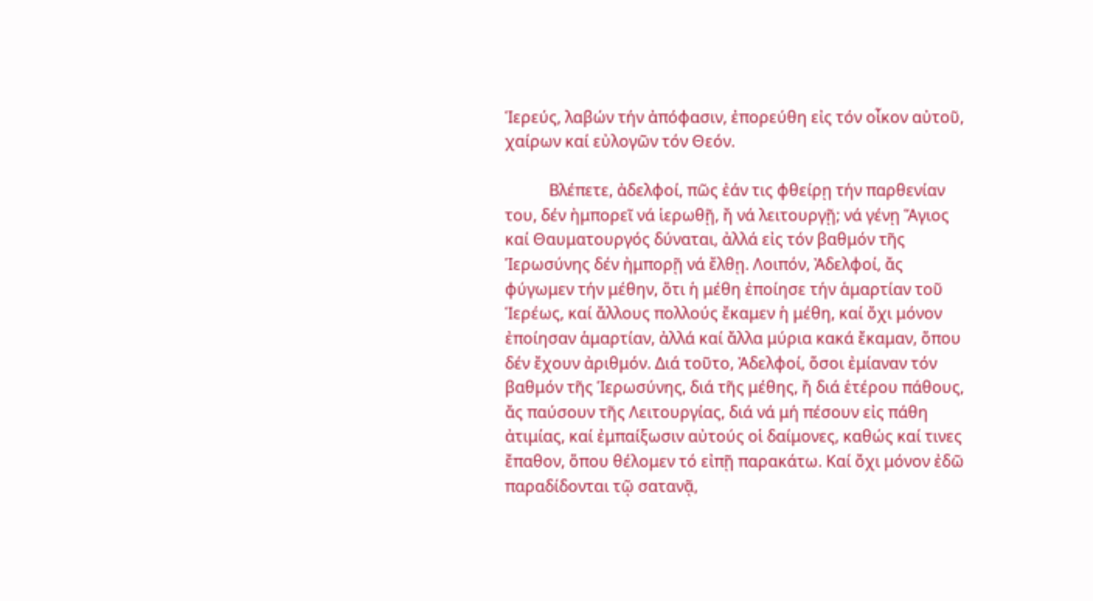Ἱερεύς, λαβών τήν ἀπόφασιν, ἐπορεύθη εἰς τόν οἶκον αὐτοῦ, χαίρων καί εὐλογῶν τόν Θεόν.

           Βλέπετε, ἀδελφοί, πῶς ἐάν τις φθείρῃ τήν παρθενίαν του, δέν ἠμπορεῖ νά ἱερωθῇ, ἤ νά λειτουργῇ; νά γένῃ Ἅγιος καί Θαυματουργός δύναται, ἀλλά εἰς τόν βαθμόν τῆς Ἱερωσύνης δέν ἠμπορῇ νά ἔλθῃ. Λοιπόν, Ἀδελφοί, ἄς φύγωμεν τήν μέθην, ὅτι ἡ μέθη ἐποίησε τήν ἁμαρτίαν τοῦ Ἱερέως, καί ἄλλους πολλούς ἔκαμεν ἡ μέθη, καί ὄχι μόνον ἐποίησαν ἁμαρτίαν, ἀλλά καί ἄλλα μύρια κακά ἔκαμαν, ὅπου δέν ἔχουν ἀριθμόν. Διά τοῦτο, Ἀδελφοί, ὅσοι ἐμίαναν τόν βαθμόν τῆς Ἱερωσύνης, διά τῆς μέθης, ἤ διά ἑτέρου πάθους, ἄς παύσουν τῆς Λειτουργίας, διά νά μή πέσουν εἰς πάθη ἀτιμίας, καί ἐμπαίξωσιν αὐτούς οἱ δαίμονες, καθώς καί τινες ἔπαθον, ὅπου θέλομεν τό εἰπῇ παρακάτω. Καί ὄχι μόνον ἐδῶ παραδίδονται τῷ σατανᾷ,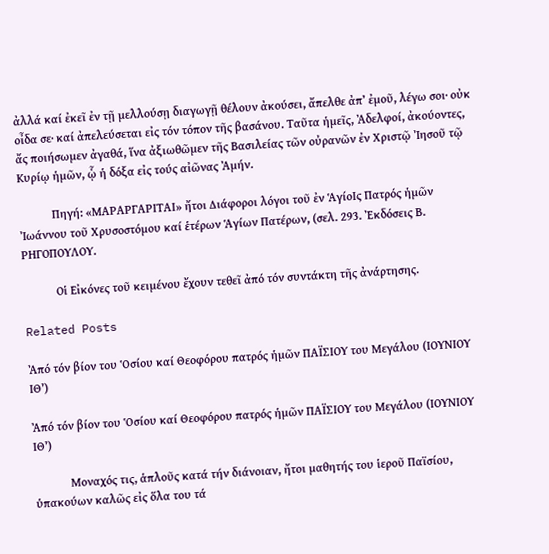ἀλλά καί ἐκεῖ ἐν τῇ μελλούσῃ διαγωγῇ θέλουν ἀκούσει, ἄπελθε ἀπ’ ἐμοῦ, λέγω σοι· οὐκ οἶδα σε· καί ἀπελεύσεται εἰς τόν τόπον τῆς βασάνου. Ταῦτα ἡμεῖς, Ἀδελφοί, ἀκούοντες, ἄς ποιήσωμεν ἀγαθά, ἵνα ἀξιωθῶμεν τῆς Βασιλείας τῶν οὐρανῶν ἐν Χριστῷ Ἰησοῦ τῷ Κυρίῳ ἡμῶν, ᾧ ἡ δόξα εἰς τούς αἰῶνας Ἀμήν.

           Πηγή: «ΜΑΡΑΡΓΑΡΙΤΑΙ» ἤτοι Διάφοροι λόγοι τοῦ ἐν ἉγίοΙς Πατρός ἡμῶν Ἰωάννου τοῦ Χρυσοστόμου καί ἑτέρων Ἁγίων Πατέρων, (σελ. 293. Ἐκδόσεις Β. ΡΗΓΟΠΟΥΛΟΥ.

           Οἱ Εἰκόνες τοῦ κειμένου ἔχουν τεθεῖ ἀπό τόν συντάκτη τῆς ἀνάρτησης.

Related Posts

Ἀπό τόν βίον του Ὁσίου καί Θεοφόρου πατρός ἡμῶν ΠΑΪΣΙΟΥ του Μεγάλου (ΙΟΥΝΙΟΥ ΙΘ’)

Ἀπό τόν βίον του Ὁσίου καί Θεοφόρου πατρός ἡμῶν ΠΑΪΣΙΟΥ του Μεγάλου (ΙΟΥΝΙΟΥ ΙΘ’)

            Μοναχός τις, ἁπλοῦς κατά τήν διάνοιαν, ἤτοι μαθητής του ἱεροῦ Παϊσίου, ὑπακούων καλῶς εἰς ὅλα του τά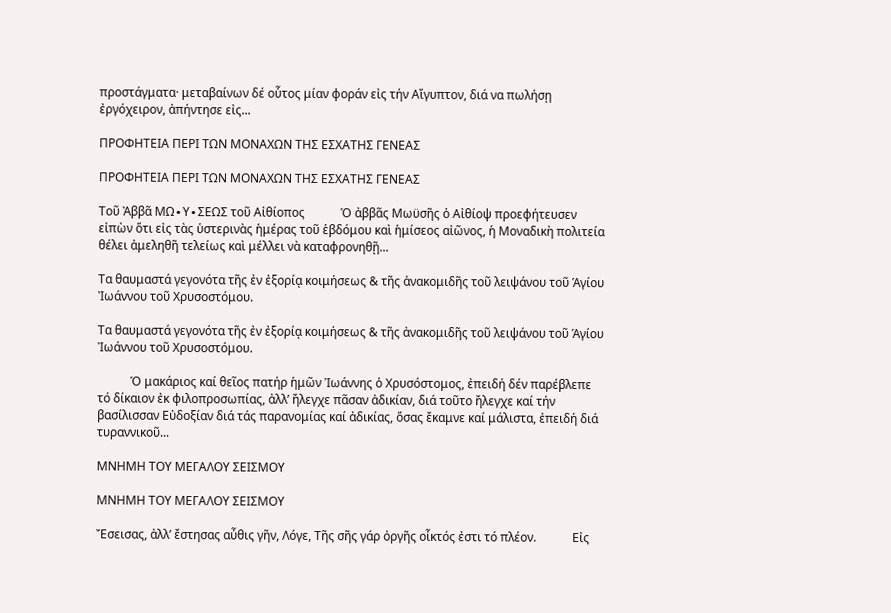προστάγματα· μεταβαίνων δέ οὗτος μίαν φοράν εἰς τήν Αἴγυπτον, διά να πωλήσῃ ἐργόχειρον, ἀπήντησε εἰς...

ΠΡΟΦΗΤΕΙΑ ΠΕΡΙ ΤΩΝ ΜΟΝΑΧΩΝ ΤΗΣ ΕΣΧΑΤΗΣ ΓΕΝΕΑΣ

ΠΡΟΦΗΤΕΙΑ ΠΕΡΙ ΤΩΝ ΜΟΝΑΧΩΝ ΤΗΣ ΕΣΧΑΤΗΣ ΓΕΝΕΑΣ

Τοῦ Ἀββᾶ ΜΩ∙Υ∙ΣΕΩΣ τοῦ Αἰθίοπος            Ὁ ἀββᾶς Μωϋσῆς ὁ Αἰθίοψ προεφήτευσεν εἰπὼν ὅτι εἰς τὰς ὑστερινὰς ἡμέρας τοῦ ἑβδόμου καὶ ἡμίσεος αἰῶνος, ἡ Μοναδικὴ πολιτεία θέλει ἀμεληθῆ τελείως καὶ μέλλει νὰ καταφρονηθῇ...

Τα θαυμαστά γεγονότα τῆς ἐν ἐξορίᾳ κοιμήσεως & τῆς ἀνακομιδῆς τοῦ λειψάνου τοῦ Ἁγίου Ἰωάννου τοῦ Χρυσοστόμου.

Τα θαυμαστά γεγονότα τῆς ἐν ἐξορίᾳ κοιμήσεως & τῆς ἀνακομιδῆς τοῦ λειψάνου τοῦ Ἁγίου Ἰωάννου τοῦ Χρυσοστόμου.

           Ὁ μακάριος καί θεῖος πατήρ ἡμῶν Ἰωάννης ὁ Χρυσόστομος, ἐπειδή δέν παρέβλεπε τό δίκαιον ἐκ φιλοπροσωπίας, ἀλλ’ ἤλεγχε πᾶσαν ἀδικίαν, διά τοῦτο ἤλεγχε καί τήν βασίλισσαν Εὐδοξίαν διά τάς παρανομίας καί ἀδικίας, ὅσας ἔκαμνε καί μάλιστα, ἐπειδή διά τυραννικοῦ...

ΜΝΗΜΗ ΤΟΥ ΜΕΓΑΛΟΥ ΣΕΙΣΜΟΥ

ΜΝΗΜΗ ΤΟΥ ΜΕΓΑΛΟΥ ΣΕΙΣΜΟΥ

Ἔσεισας, ἀλλ’ ἔστησας αὖθις γῆν, Λόγε, Τῆς σῆς γάρ ὀργῆς οἶκτός ἐστι τό πλέον.            Εἰς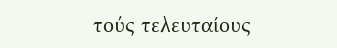τούς τελευταίους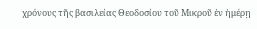χρόνους τῆς βασιλείας Θεοδοσίου τοῦ Μικροῦ ἐν ἡμέρῃ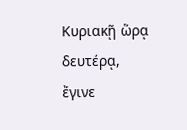Κυριακῇ ὥρᾳ δευτέρᾳ, ἔγινε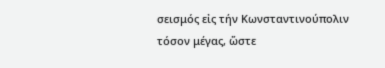σεισμός εἰς τήν Κωνσταντινούπολιν τόσον μέγας, ὥστε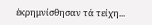ἐκρημνίσθησαν τά τείχη...